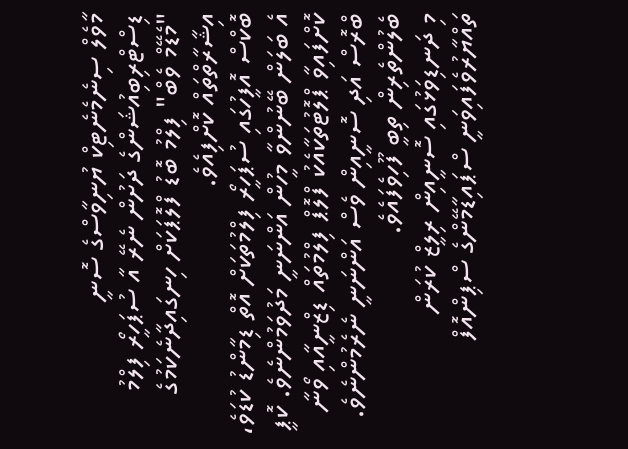މާވެލް ސިނެމެނެޓިކް ޔުނިވާސްގެ ސޮނީ ޑިސްޓްރިބިއުޝަންގެ ދަށުން ނެރޭ އާ ސުޕަހީރޯ ފިލްމު "މެޑޭމް ވެބް" ފިލްމު ބޮޑު ފްލޮޕަކަށް ހިނގައިދާނެކަމުގެ އިޝާރާތްތައް ކޮށްފިއެވެ.
ބޮކްސް އޮފީހުގައި ސުޕަހީރޯ ފިލްމުތަކަށް އޮތް ޑިމާންޑު ކުޑަވެ، އެ ބަލަން ބޭނުންވާ މީހުން އަންނަނީ މަދުވަމުންނެވެ. ކޮޕީ ކޮށްފައިވާ ޕްލޮޓުތަކާއެކު ފްލޮޕް ފިލްމުތައް ޑިޒްނީއާއި ވޯނާ ބްރޮސް އަދި ސޮނީއިން ވެސް އަންނަނީ ނެރެމުންނެވެ. ބެލުންތެރިން ތިބީ ފޫހިވެފައެވެ.
މި ދަނޑިވަޅުގައި ސޮނީއިން ރިލީޒް ކުރަން ތައްޔާރުވެފައިވަނީ ސްޕައިޑާމޭންގެ ސްޕިންއޮފް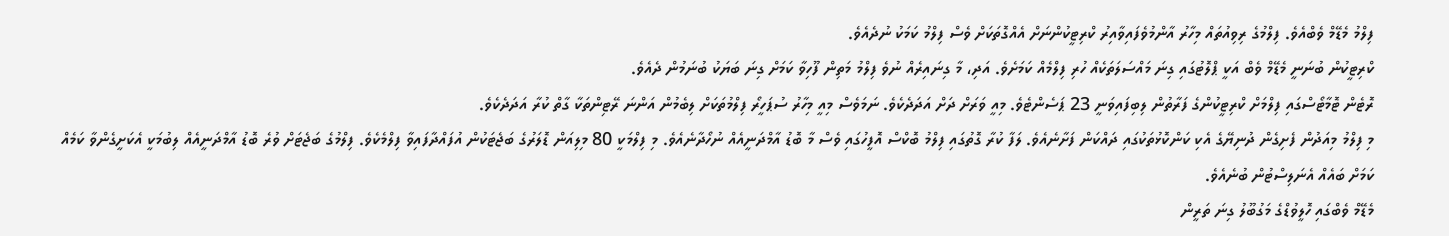ފިލްމު މެޑޭމް ވެބްއެވެ. ފިލްމުގެ ރިވިއުތައް މިހާރު އާންމުވެފައިވާއިރު ކްރިޓީކުންނަށް އެއްގޮތަކަށް ވެސް ފިލްމު ކަމަކު ނުދެއެވެ.
ކްރިޓީކުން ބުނަނީ މެޑޭމް ވެބް އަކީ ޕްލޮޓުގައި ގިނަ މައްސަލަތަކެއް ހުރި ފިލްމެއް ކަމަށެވެ. އަދި، މާ ގިނައިރެއް ނުވެ ފިލްމު މަތިން ފޫހިވާ ކަމަށް ގިނަ ބަޔަކު ބުނަމުން ދެއެވެ.
ރޮޓެން ޓޮމާޓޯސްގައި ފިލްމަށް ކްރިޓީކުންގެ ފަރާތުން ލިބިފައިވަނީ 23 ޕަސެންޓެވެ. މިއީ ވަރަށް ދަށް އަދަދެކެވެ. ނަމަވެސް މިއީ މިހާރު ސުޕަހީރޯ ފިލްމުތަކަށް ލިބެމުން އަންނަ ރޭޓިންތަކާ ގާތް ކުރާ އަދަދެކެވެ.
މި ފިލްމު މިއަދުން ފެށިގެން ދުނިޔޭގެ އެކި ކަންކޮޅުތަކުގައި ދައްކަން ފަށާނެއެވެ. ލަފާ ކުރާ ގޮތުގައި ފިލްމު ބޮކްސް އޮފީހުގައި ވެސް މާ ބޮޑު އާމްދަނީއެއް ނުހޯދާނެއެވެ. މި ފިލްމަކީ 80 މިލިއަން ޑޮލަރުގެ ބަޖެޓަކުން އުފައްދާފައިވާ ފިލްމެކެވެ. ފިލްމުގެ ބަޖެޓަށް ވުރެ ބޮޑު އާމްދަނީއެއް ލިބުމަކީ އެކަށީގެންވާ ކަމެއް ކަމަށް ބައެއް އެނަލިސްޓުން ބުނެއެވެ.
މެޑޭމް ވެބްގައި ހޮލީވުޑްގެ މަގުބޫލު ގިނަ ތަރީން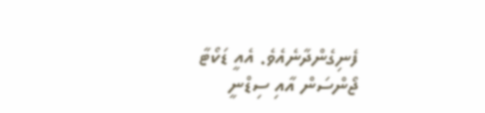ފެނިގެންދާނެއެވެ. އެއީ ޑަކޯޓާ ޖޯންސަން އާއި ސިޑްނީ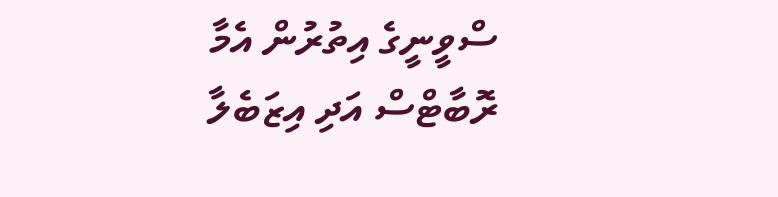ސްވީނީގެ އިތުރުން އެމާ ރޮބާޓްސް އަދި އިޒަބެލާ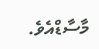މާސާޑްއެވެ.